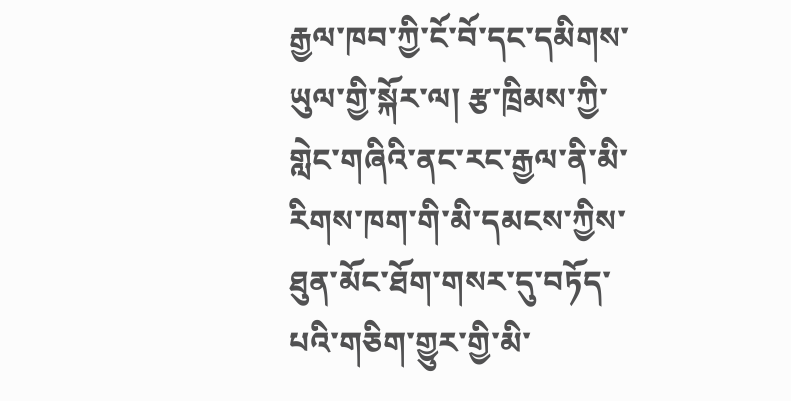རྒྱལ་ཁབ་ཀྱི་ངོ་བོ་དང་དམིགས་ཡུལ་གྱི་སྐོར་ལ། རྩ་ཁྲིམས་ཀྱི་གླེང་གཞིའི་ནང་རང་རྒྱལ་ནི་མི་རིགས་ཁག་གི་མི་དམངས་ཀྱིས་ཐུན་མོང་ཐོག་གསར་དུ་བཏོད་པའི་གཅིག་གྱུར་གྱི་མི་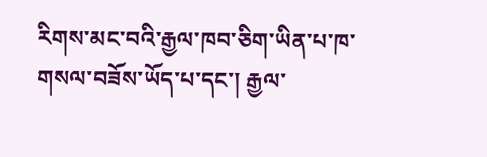རིགས་མང་བའི་རྒྱལ་ཁབ་ཅིག་ཡིན་པ་ཁ་གསལ་བཟོས་ཡོད་པ་དང་། རྒྱལ་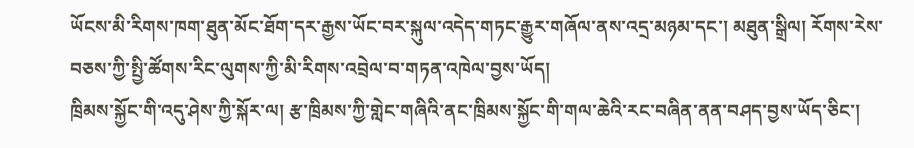ཡོངས་མི་རིགས་ཁག་ཐུན་མོང་ཐོག་དར་རྒྱས་ཡོང་བར་སྐུལ་འདེད་གཏང་རྒྱུར་གཞོལ་ནས་འདྲ་མཉམ་དང་། མཐུན་སྒྲིལ། རོགས་རེས་བཅས་ཀྱི་སྤྱི་ཚོགས་རིང་ལུགས་ཀྱི་མི་རིགས་འབྲེལ་བ་གཏན་འཁེལ་བྱས་ཡོད།
ཁྲིམས་སྐྱོང་གི་འདུ་ཤེས་ཀྱི་སྐོར་ལ། རྩ་ཁྲིམས་ཀྱི་གླེང་གཞིའི་ནང་ཁྲིམས་སྐྱོང་གི་གལ་ཆེའི་རང་བཞིན་ནན་བཤད་བྱས་ཡོད་ཅིང་།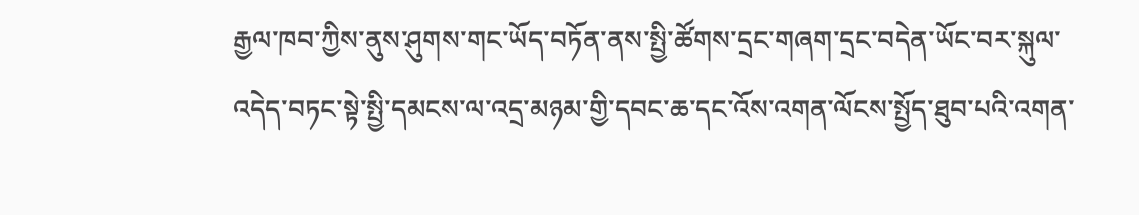རྒྱལ་ཁབ་ཀྱིས་ནུས་ཤུགས་གང་ཡོད་བཏོན་ནས་སྤྱི་ཚོགས་དྲང་གཞག་དྲང་བདེན་ཡོང་བར་སྐུལ་འདེད་བཏང་སྟེ་སྤྱི་དམངས་ལ་འདྲ་མཉམ་གྱི་དབང་ཆ་དང་འོས་འགན་ལོངས་སྤྱོད་ཐུབ་པའི་འགན་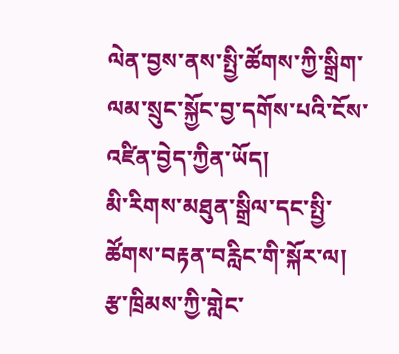ལེན་བྱས་ནས་སྤྱི་ཚོགས་ཀྱི་སྒྲིག་ལམ་སྲུང་སྐྱོང་བྱ་དགོས་པའི་ངོས་འཛིན་བྱེད་ཀྱིན་ཡོད།
མི་རིགས་མཐུན་སྒྲིལ་དང་སྤྱི་ཚོགས་བརྟན་བརླིང་གི་སྐོར་ལ། རྩ་ཁྲིམས་ཀྱི་གླེང་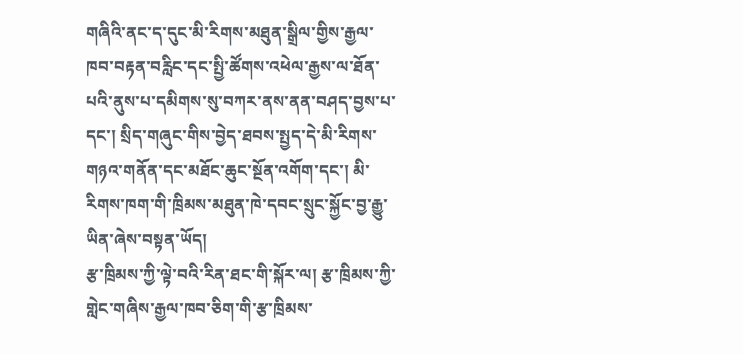གཞིའི་ནང་ད་དུང་མི་རིགས་མཐུན་སྒྲིལ་གྱིས་རྒྱལ་ཁབ་བརྟན་བརླིང་དང་སྤྱི་ཚོགས་འཕེལ་རྒྱས་ལ་ཐོན་པའི་ནུས་པ་དམིགས་སུ་བཀར་ནས་ནན་བཤད་བྱས་པ་དང་། སྲིད་གཞུང་གིས་བྱེད་ཐབས་སྤྱད་དེ་མི་རིགས་གཉའ་གནོན་དང་མཐོང་ཆུང་སྔོན་འགོག་དང་། མི་རིགས་ཁག་གི་ཁྲིམས་མཐུན་ཁེ་དབང་སྲུང་སྐྱོང་བྱ་རྒྱུ་ཡིན་ཞེས་བསྟན་ཡོད།
རྩ་ཁྲིམས་ཀྱི་ལྟེ་བའི་རིན་ཐང་གི་སྐོར་ལ། རྩ་ཁྲིམས་ཀྱི་གླེང་གཞིས་རྒྱལ་ཁབ་ཅིག་གི་རྩ་ཁྲིམས་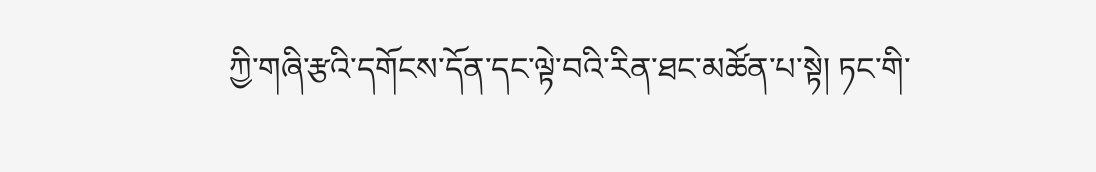ཀྱི་གཞི་རྩའི་དགོངས་དོན་དང་ལྟེ་བའི་རིན་ཐང་མཚོན་པ་སྟེ། ཏང་གི་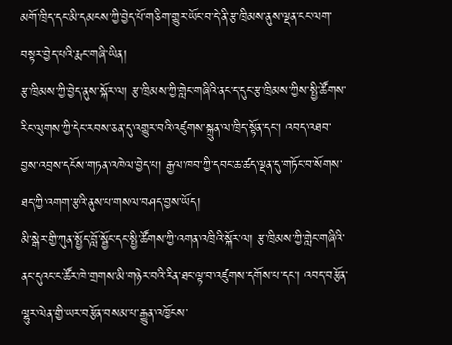མགོ་ཁྲིད་དང་མི་དམངས་ཀྱི་བྱེད་པོ་གཅིག་གྱུར་ཡོང་བ་དེ་ནི་རྩ་ཁྲིམས་ནུས་ལྡན་ངང་ལག་བསྟར་བྱེད་པའི་རྨང་གཞི་ཡིན།
རྩ་ཁྲིམས་ཀྱི་བྱེད་ནུས་སྐོར་ལ། རྩ་ཁྲིམས་ཀྱི་གླེང་གཞིའི་ནང་ད་དུང་རྩ་ཁྲིམས་ཀྱིས་སྤྱི་ཚོགས་རིང་ལུགས་ཀྱི་དེང་རབས་ཅན་དུ་འགྱུར་བའི་འཛུགས་སྐྲུན་ལ་ཁྲིད་སྟོན་དང་། འབད་འཐབ་བྱས་འབྲས་དངོས་གཏན་འཁེལ་བྱེད་པ། རྒྱལ་ཁབ་ཀྱི་དབང་ཆ་ཚད་ལྡན་དུ་གཏོང་བ་སོགས་ཐད་ཀྱི་འགག་རྩའི་ནུས་པ་གསལ་བཤད་བྱས་ཡོད།
མི་སྒེར་གྱི་ཀུན་སྤྱོད་བློ་སྦྱོང་དང་སྤྱི་ཚོགས་ཀྱི་འགན་འཁྲིའི་སྐོར་ལ། རྩ་ཁྲིམས་ཀྱི་གླེང་གཞིའི་ནང་དུའང་ང་ཚོར་ཁེ་གྲགས་མི་གཉེར་བའི་རིན་ཐང་ལྟ་བ་འཛུགས་དགོས་པ་དང་། འབད་བརྩོན་ལྷུར་ལེན་གྱི་ཡར་བརྩོན་བསམ་པ་རྒྱུན་འཁྱོངས་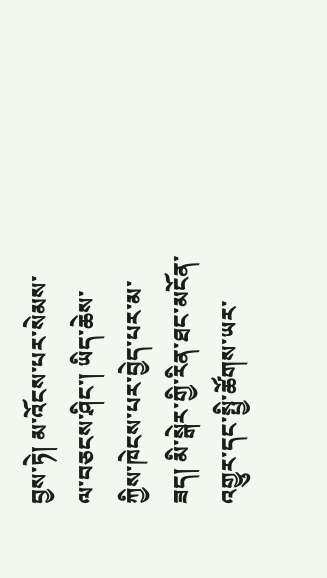བྱས་ཏེ། མ་འོངས་པར་སེམས་ལ་བཅངས་ཤིང་། ཡིད་ཆེས་ཀྱིས་ཁེངས་པར་བྱེད་པར་མ་ཟད། མི་སྒེར་གྱི་རིན་ཐང་མངོན་འགྱུར་དང་སྤྱི་ཚོགས་ཡར་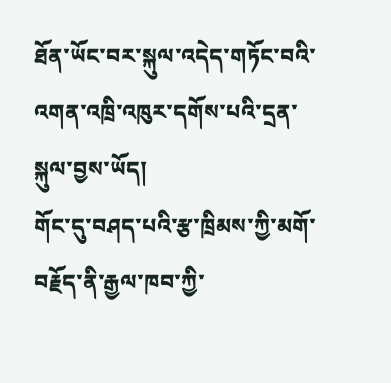ཐོན་ཡོང་བར་སྐུལ་འདེད་གཏོང་བའི་འགན་འཁྲི་འཁུར་དགོས་པའི་དྲན་སྐུལ་བྱས་ཡོད།
གོང་དུ་བཤད་པའི་རྩ་ཁྲིམས་ཀྱི་མགོ་བརྗོད་ནི་རྒྱལ་ཁབ་ཀྱི་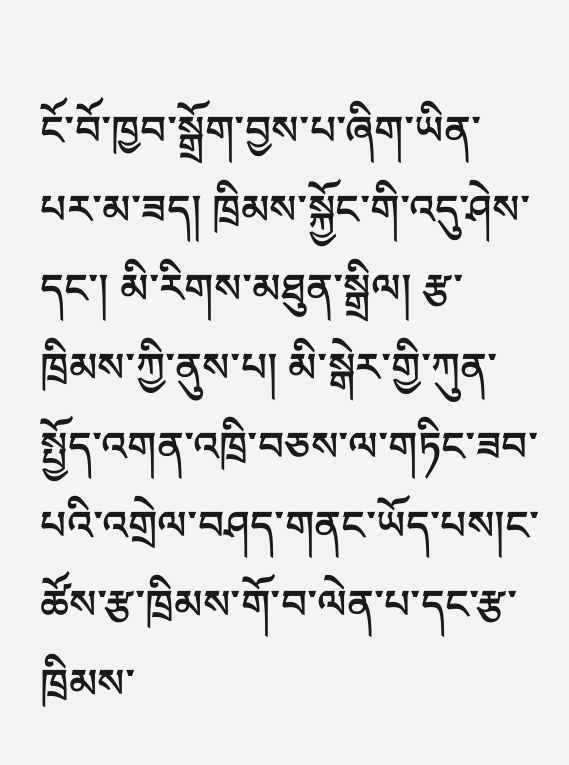ངོ་བོ་ཁྱབ་སྒྲོག་བྱས་པ་ཞིག་ཡིན་པར་མ་ཟད། ཁྲིམས་སྐྱོང་གི་འདུ་ཤེས་དང་། མི་རིགས་མཐུན་སྒྲིལ། རྩ་ཁྲིམས་ཀྱི་ནུས་པ། མི་སྒེར་གྱི་ཀུན་སྤྱོད་འགན་འཁྲི་བཅས་ལ་གཏིང་ཟབ་པའི་འགྲེལ་བཤད་གནང་ཡོད་པས།ང་ཚོས་རྩ་ཁྲིམས་གོ་བ་ལེན་པ་དང་རྩ་ཁྲིམས་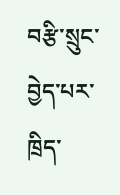བརྩི་སྲུང་བྱེད་པར་ཁྲིད་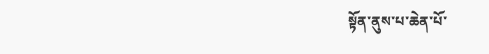སྟོན་ནུས་པ་ཆེན་པོ་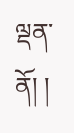ལྡན་ནོ། །